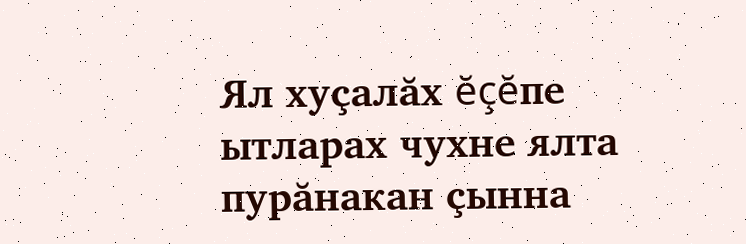Ял хуçалăх ĕçĕпе ытларах чухне ялта пурăнакан çынна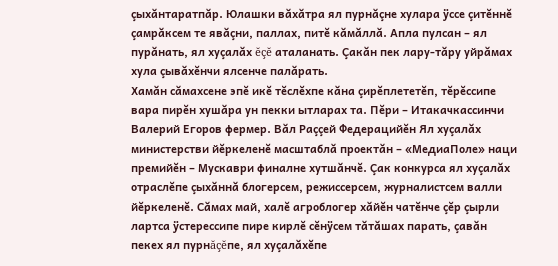çыхăнтаратпăр. Юлашки вăхăтра ял пурнăçне хулара ÿссе çитĕннĕ çамрăксем те явăçни, паллах, питĕ кăмăллă. Апла пулсан – ял пурăнать, ял хуçалăх ĕçĕ аталанать. Çакăн пек лару-тăру уйрăмах хула çывăхĕнчи ялсенче палăрать.
Хамăн сăмахсене эпĕ икĕ тĕслĕхпе кăна çирĕплететĕп, тĕрĕссипе вара пирĕн хушăра ун пекки ытларах та. Пĕри – Итакачкассинчи Валерий Егоров фермер. Вăл Раççей Федерацийĕн Ял хуçалăх министерстви йĕркеленĕ масштаблă проектăн – «МедиаПоле» наци премийĕн – Мускаври финалне хутшăнчĕ. Çак конкурса ял хуçалăх отраслĕпе çыхăннă блогерсем, режиссерсем, журналистсем валли йĕркеленĕ. Сăмах май, халĕ агроблогер хăйĕн чатĕнче çĕр çырли лартса ÿстерессипе пире кирлĕ сĕнÿсем тăтăшах парать, çавăн пекех ял пурнăçĕпе, ял хуçалăхĕпе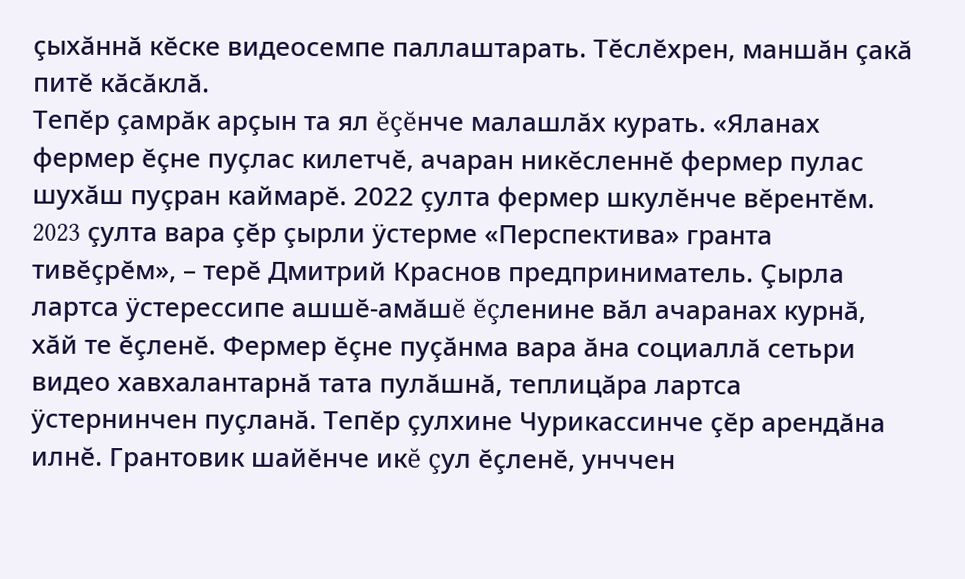çыхăннă кĕске видеосемпе паллаштарать. Тĕслĕхрен, маншăн çакă питĕ кăсăклă.
Тепĕр çамрăк арçын та ял ĕçĕнче малашлăх курать. «Яланах фермер ĕçне пуçлас килетчĕ, ачаран никĕсленнĕ фермер пулас шухăш пуçран каймарĕ. 2022 çулта фермер шкулĕнче вĕрентĕм. 2023 çулта вара çĕр çырли ÿстерме «Перспектива» гранта тивĕçрĕм», – терĕ Дмитрий Краснов предприниматель. Çырла лартса ÿстерессипе ашшĕ-амăшĕ ĕçленине вăл ачаранах курнă, хăй те ĕçленĕ. Фермер ĕçне пуçăнма вара ăна социаллă сетьри видео хавхалантарнă тата пулăшнă, теплицăра лартса ÿстернинчен пуçланă. Тепĕр çулхине Чурикассинче çĕр арендăна илнĕ. Грантовик шайĕнче икĕ çул ĕçленĕ, унччен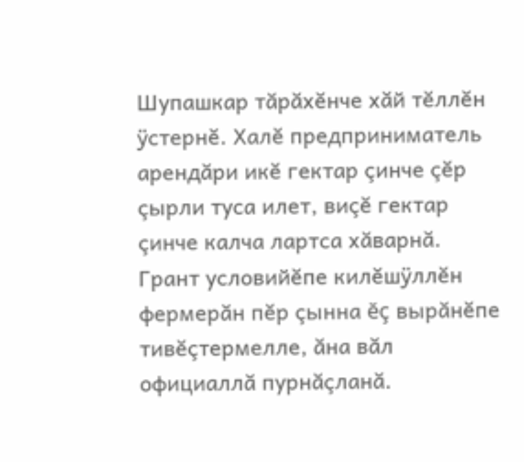Шупашкар тăрăхĕнче хăй тĕллĕн ÿстернĕ. Халĕ предприниматель арендăри икĕ гектар çинче çĕр çырли туса илет, виçĕ гектар çинче калча лартса хăварнă. Грант условийĕпе килĕшÿллĕн фермерăн пĕр çынна ĕç вырăнĕпе тивĕçтермелле, ăна вăл официаллă пурнăçланă.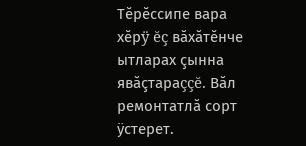Тĕрĕссипе вара хĕрÿ ĕç вăхăтĕнче ытларах çынна явăçтараççĕ. Вăл ремонтатлă сорт ÿстерет.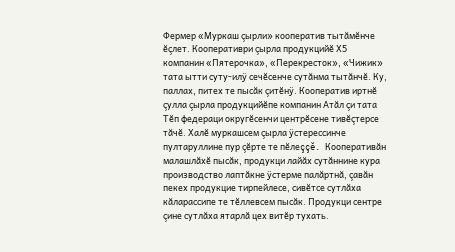Фермер «Муркаш çырли» кооператив тытăмĕнче ĕçлет. Кооперативри çырла продукцийĕ Х5 компанин «Пятерочка», «Перекресток», «Чижик» тата ытти суту-илÿ сечĕсенче сутăнма тытăнчĕ. Ку, паллах, питех те пысăк çитĕнÿ. Кооператив иртнĕ çулла çырла продукцийĕпе компанин Атăл çи тата Тĕп федераци округĕсенчи центрĕсене тивĕçтерсе тăчĕ. Халĕ муркашсем çырла ÿстерессинче пултаруллине пур çĕрте те пĕлеççĕ. Кооперативăн малашлăхĕ пысăк, продукци лайăх сутăннине кура производство лаптăкне ÿстерме палăртнă, çавăн пекех продукцие тирпейлесе, сивĕтсе сутлăха кăларассипе те тĕллевсем пысăк. Продукци сентре çине сутлăха ятарлă цех витĕр тухать.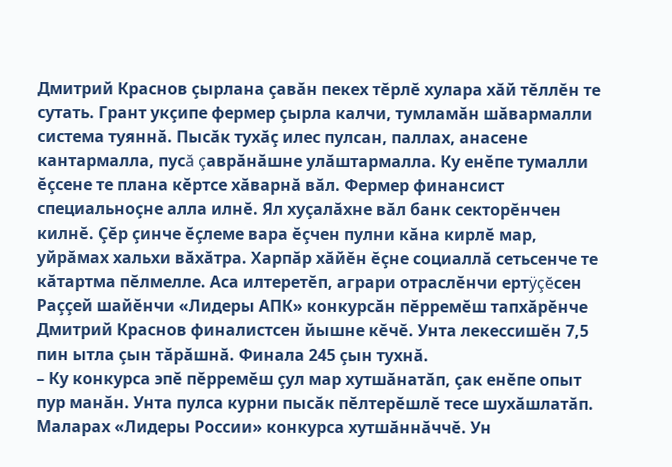Дмитрий Краснов çырлана çавăн пекех тĕрлĕ хулара хăй тĕллĕн те сутать. Грант укçипе фермер çырла калчи, тумламăн шăвармалли система туяннă. Пысăк тухăç илес пулсан, паллах, анасене кантармалла, пусă çаврăнăшне улăштармалла. Ку енĕпе тумалли ĕçсене те плана кĕртсе хăварнă вăл. Фермер финансист специальноçне алла илнĕ. Ял хуçалăхне вăл банк секторĕнчен килнĕ. Çĕр çинче ĕçлеме вара ĕçчен пулни кăна кирлĕ мар, уйрăмах хальхи вăхăтра. Харпăр хăйĕн ĕçне социаллă сетьсенче те кăтартма пĕлмелле. Аса илтеретĕп, аграри отраслĕнчи ертÿçĕсен Раççей шайĕнчи «Лидеры АПК» конкурсăн пĕрремĕш тапхăрĕнче Дмитрий Краснов финалистсен йышне кĕчĕ. Унта лекессишĕн 7,5 пин ытла çын тăрăшнă. Финала 245 çын тухнă.
– Ку конкурса эпĕ пĕрремĕш çул мар хутшăнатăп, çак енĕпе опыт пур манăн. Унта пулса курни пысăк пĕлтерĕшлĕ тесе шухăшлатăп. Маларах «Лидеры России» конкурса хутшăннăччĕ. Ун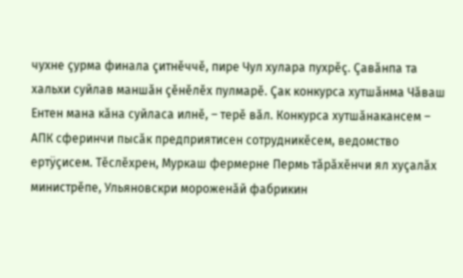чухне çурма финала çитнĕччĕ, пире Чул хулара пухрĕç. Çавăнпа та хальхи суйлав маншăн çĕнĕлĕх пулмарĕ. Çак конкурса хутшăнма Чăваш Ентен мана кăна суйласа илнĕ, – терĕ вăл. Конкурса хутшăнакансем – АПК сферинчи пысăк предприятисен сотрудникĕсем, ведомство ертÿçисем. Тĕслĕхрен, Муркаш фермерне Пермь тăрăхĕнчи ял хуçалăх министрĕпе, Ульяновскри мороженăй фабрикин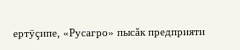ертÿçипе, «Русагро» пысăк предприяти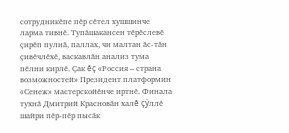сотрудникĕпе пĕр сĕтел хушшинче ларма тивнĕ. Тупăшакансен тĕрĕслевĕ çирĕп пулнă, паллах, чи малтан ăс-тăн çивĕчлĕхĕ, васкавлăн анализ тума пĕлни кирлĕ. Çак ĕç «Россия – страна возможностей» Президент платформин «Сенеж» мастерскойĕнче иртнĕ. Финала тухнă Дмитрий Красновăн халĕ çÿллĕ шайри пĕр-пĕр пысăк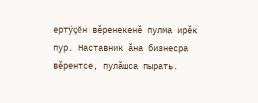ертÿçĕн вĕренекенĕ пулма ирĕк пур. Наставник ăна бизнесра вĕрентсе, пулăшса пырать.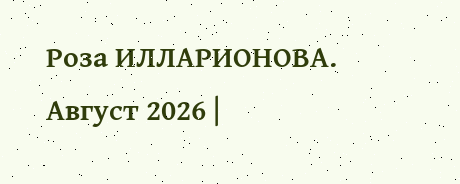Роза ИЛЛАРИОНОВА.
Август 2026 |